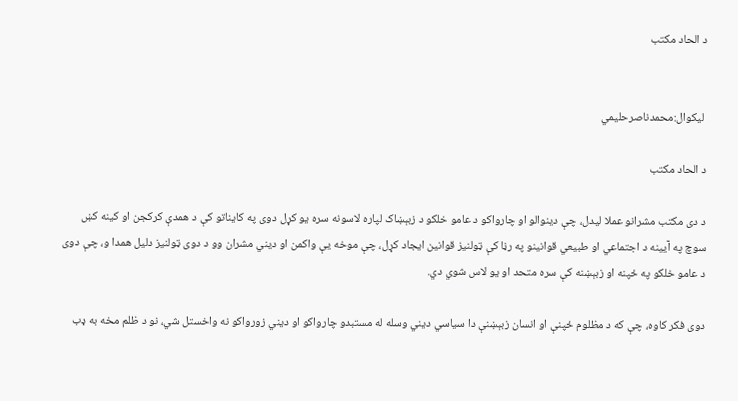د الحاد مکتب


 لیکوال:محمدناصرحلیمي

د الحاد مکتب

د دی مکتب مشرانو عملا ليدل، چې دينوالو او چارواکو د عامو خلکو د زبېښاک لپاره لاسونه سره يو کړل دوی په کايناتو کې د همدې کرکجن او کينه کښ سوچ په آيينه د اجتماعي او طبیعي قوانينو په رڼا کې ټولنيز قوانين ايجاد کړل، چې موخه يې واکمن او ديني مشران وو د دوی ټولنیز دليل همدا و، چې دوی د عامو خلکو په ځپنه او زبېښنه کې سره متحد او یو لاس شوي دي.

دوی فکر کاوه، چې که د مظلوم ځپنې او انسان زبېښنې دا سیاسي ديني وسله له مستبدو چارواکو او ديني زورواکو نه واخستل شي، نو د ظلم مخه به ډب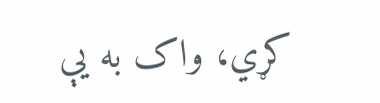کړي، واک به يې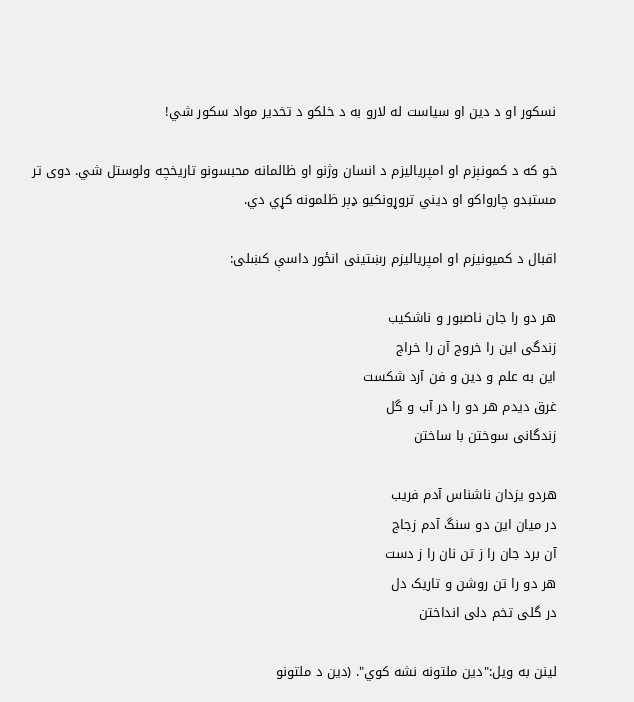نسکور او د دين او سياست له لارو به د خلکو د تخدير مواد سکور شي!

خو که د کمونېزم او امپریالیزم د انسان وژنو او ظالمانه محبسونو تاریخچه ولوستل شي. دوی تر مستبدو چارواکو او دیني تروړونکیو ډېر ظلمونه کړي دي.

اقبال د کمیونیزم او امپریالیزم رښتينى انځور داسې کښلى:

هر دو را جان ناصبور و ناشکیب
زندگی این را خروج آن را خراج
این به علم و دین و فن آرد شکست
غرق دیدم هر دو را در آب و گل
زندگانی سوختن با ساختن

هردو یزدان ناشناس آدم فریب
در میان این دو سنگ آدم زجاج
آن برد جان را ز تن نان را ز دست
هر دو را تن روشن و تاریک دل
در گلی تخم دلی انداختن

لينن به ويل:"دين ملتونه نشه کوي". (دین د ملتونو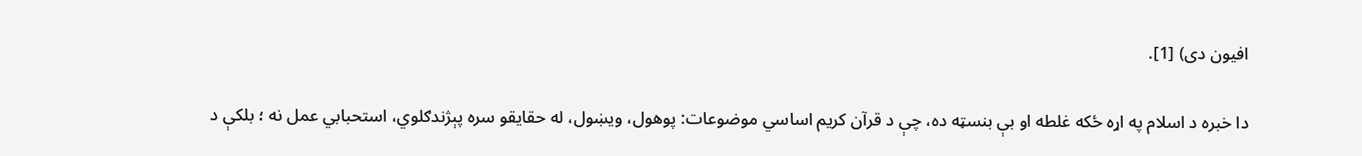افیون دی) [1].

دا خبره د اسلام په اړه ځکه غلطه او بې بنسټه ده، چې د قرآن کریم اساسي موضوعات: پوهول، ويښول، له حقایقو سره پېژندګلوي، استحبابي عمل نه ؛ بلکې د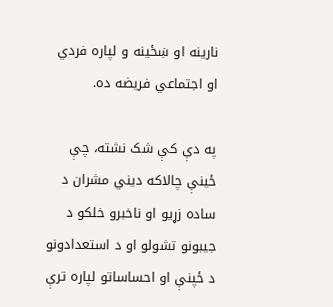نارينه او ښځينه و لپاره فردي او اجتماعي فريضه ده.

په دې کې شک نشته، چې ځینې چالاکه ديني مشران د ساده زړيو او ناخبرو خلکو د جيبونو تشولو او د استعدادونو د ځپنې او احساساتو لپاره ترې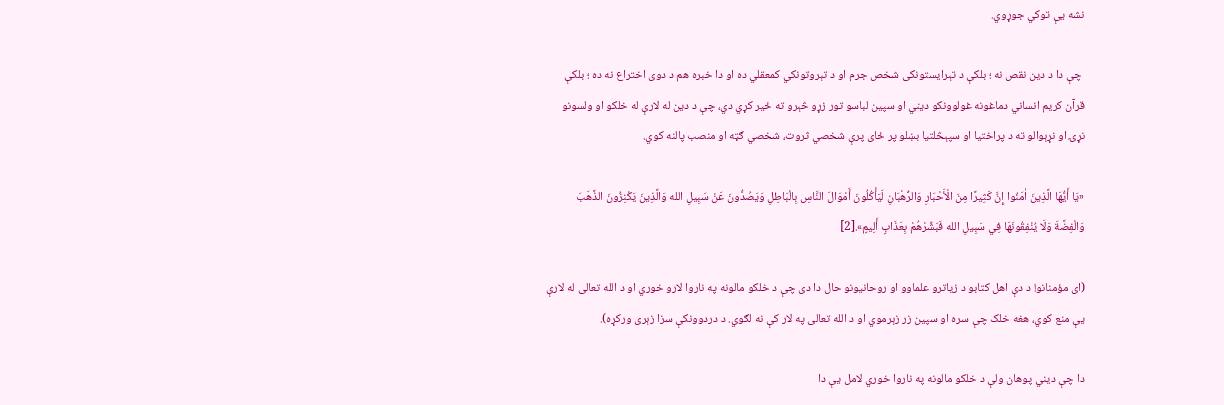نشه یې توکي جوړوي.

 چې دا د دين نقص نه ؛ بلکې د تېرايستونکی شخص جرم او د تېروتونکي کمعقلي ده او دا خبره هم د دوی اختراع نه ده ؛ بلکې قرآن کریم انساني دماغونه غولوونکو دیني او سپین لباسو تور زړو څېرو ته ځير کړي دي، چې د دين له لارې له خلکو او ولسونو نړۍ او نړېوالو ته د پراختيا او سپېڅلتيا بښلو پر ځاى پرې شخصي ثروت، شخصي ګټه او منصب پالنه کوي.

«يَا أَيُّهَا الَّذِينَ اٰمَنُوا إِنَّ كَثِيرًا مِنَ الْأَحْبَارِ وَالرُّهْبَانِ لَيَأْكُلُونَ أَمْوَالَ النَّاسِ بِالْبَاطِلِ وَيَصُدُّونَ عَنْ سَبِيلِ الله وَالَّذِينَ يَكْنِزُونَ الذَّهَبَ وَالْفِضَّةَ وَلَا يُنْفِقُونَهَا فِي سَبِيلِ الله فَبَشِّرْهُمْ بِعَذَابٍ أَلِيمٍ».[2]

(اى مؤمنانو! د دې اهل كتابو د زياترو علماوو او روحانیونو حال دا دى چې د خلكو مالونه په ناروا لارو خوري او د الله تعالی له لارې یې منع كوي، هغه خلک چې سره او سپين زر زېرموي او د الله تعالی په لار كې نه لګوي. د دردوونكې سزا زېرى وركړه).

دا چې ديني پوهان ولې د خلکو مالونه په ناروا خوري لامل يې دا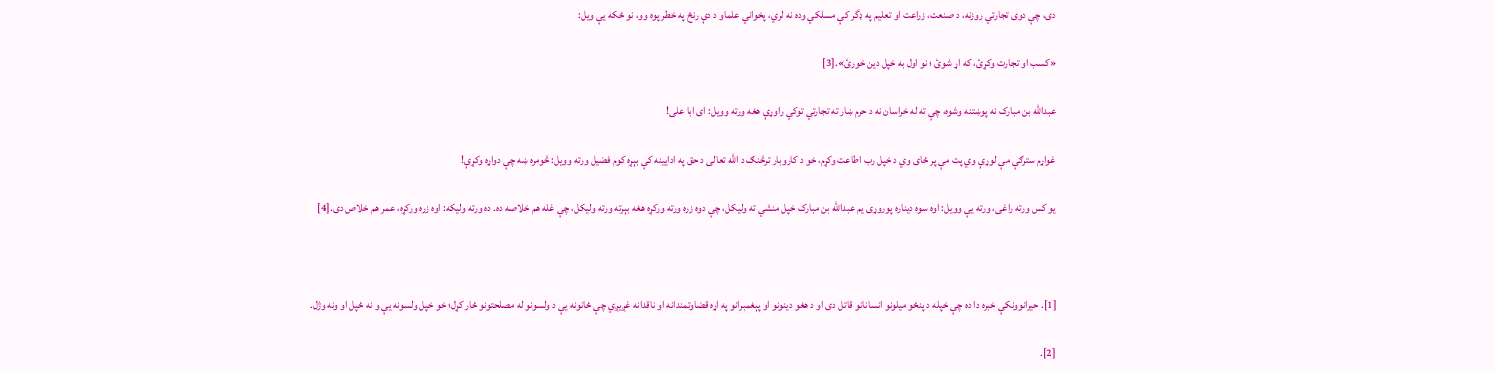دى، چې دوى تجارتي روزنه، د صنعت، زراعت او تعليم په ډگر کې مسلکي وده نه لري، پخواني علماو د دې رنځ په خطر پوه وو، نو ځکه يې ويل:

«کسب او تجارت وکړئ، که اړ شوئ ؛ نو اول به خپل دين خورئ».[3]

عبدالله بن مبارک نه پوښتنه وشوه، چې ته له خراسان نه د حرم ښار ته تجارتي توکي راوړې هغه ورته وويل: اى ابا على!

غواړم سترګې مې لوړې وي پت مې پر ځاى وي د خپل رب اطاعت وکړم، خو د کاروبار ترڅنګ د الله تعالى د حق په ادايينه کې بېړه کوم فضيل ورته وويل: څومره ښه چې دواړه وکړې!

يو کس ورته راغى، ورته یې وويل: اوه سوه ديناره پوروړى يم عبدالله بن مبارک خپل منشي ته ولیکل، چې دوه زره ورته ورکړه هغه بېرته ورته ولیکل، چې غله هم خلاصه ده. ده ورته وليکه: اوه زره ورکړه، عمر هم خلاص دى.[4]



[1]. حيرانوونکې خبره دا ده چې خپله د پنځو ميلونو انسانانو قاتل دى او د هغو دينونو او پېغمبرانو په اړه قضاوتمندانه او ناقدانه غږیږي چې ځانونه یې د ولسونو له مصلحتونو ځار کړل؛ خو خپل ولسونه یې و نه ځپل او ونه وژل.

[2].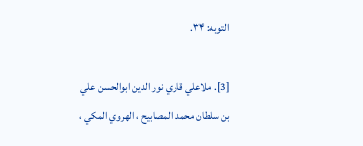التوبه: ۳۴.

[3]. ملاعلي قاري نور الدين ابوالحسن علي بن سلطان محمد المصابيح ، الهروي المکي ،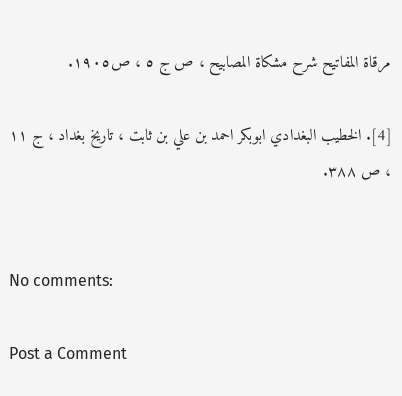مرقاة المفاتيح شرح مشکاة المصابیح ، ص ج ٥ ، ص١٩٠٥.

[4]. الخطيب البغدادي ابوبکر احمد بن علي بن ثابت ، تاريخ بغداد ، ج ١١ ، ص ٣٨٨.


No comments:

Post a Comment